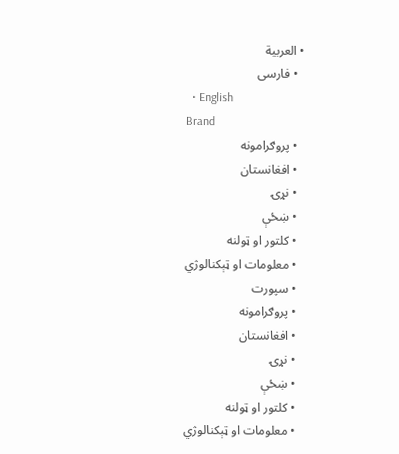• العربية
  • فارسی
  • English
Brand
  • پروګرامونه
  • افغانستان
  • نړۍ
  • ښځې
  • کلتور او ټولنه
  • معلومات او ټېکنالوژي
  • سپورت
  • پروګرامونه
  • افغانستان
  • نړۍ
  • ښځې
  • کلتور او ټولنه
  • معلومات او ټېکنالوژي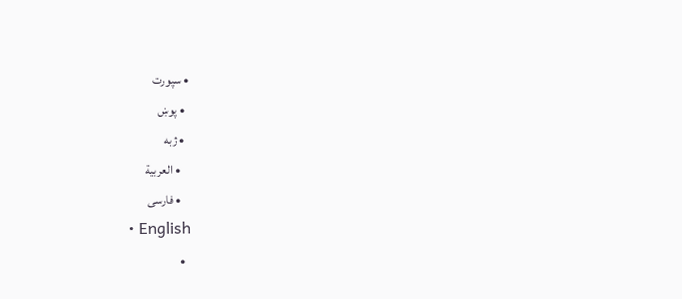• سپورت
  • پوښ
  • ژبه
    • العربية
    • فارسی
    • English
  •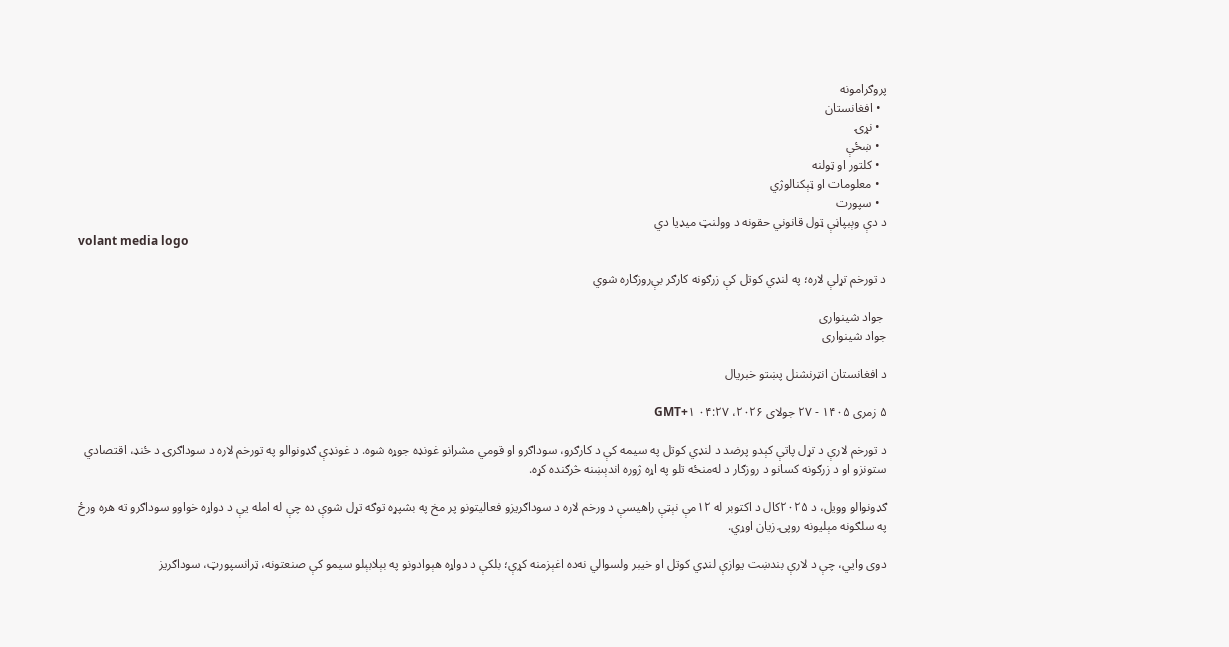پروګرامونه
  • افغانستان
  • نړۍ
  • ښځې
  • کلتور او ټولنه
  • معلومات او ټېکنالوژي
  • سپورت
د دې وېبپاڼې ټول قانوني حقونه د وولنټ میډیا دي
volant media logo

د تورخم تړلې لاره؛ په لنډي کوتل کې زرګونه کارګر بې‌روزګاره شوي

 جواد شينواری
جواد شينواری

د افغانستان انټرنشنل پښتو خبریال

۵ زمری ۱۴۰۵ - ۲۷ جولای ۲۰۲۶، ۰۴:۲۷ GMT+۱

د تورخم لارې د تړل پاتې کېدو پرضد د لنډي کوتل په سیمه کې د کارګرو، سوداګرو او قومي مشرانو غونډه جوړه شوه. د غونډې ګډونوالو په تورخم لاره د سوداګرۍ د ځنډ، اقتصادي ستونزو او د زرګونه کسانو د روزګار د له‌منځه تلو په اړه ژوره اندېښنه څرګنده کړه.

ګډونوالو وویل، د ۲۰۲۵کال د اکتوبر له ۱۲مې نېټې راهیسې د ورخم لاره د سوداګریزو فعالیتونو پر مخ په بشپړه توګه تړل شوې ده چې له امله یې د دواړه خواوو سوداګرو ته هره ورځ په سلګونه مېلیونه روپۍ زیان اوړي.

دوی وایي، چې د لارې بندښت یوازې لنډي کوتل او خیبر ولسوالي نه‌ده اغېزمنه کړې؛ بلکې د دواړه هېوادونو په بېلابېلو سیمو کې صنعتونه، ټرانسپورټ، سوداګریز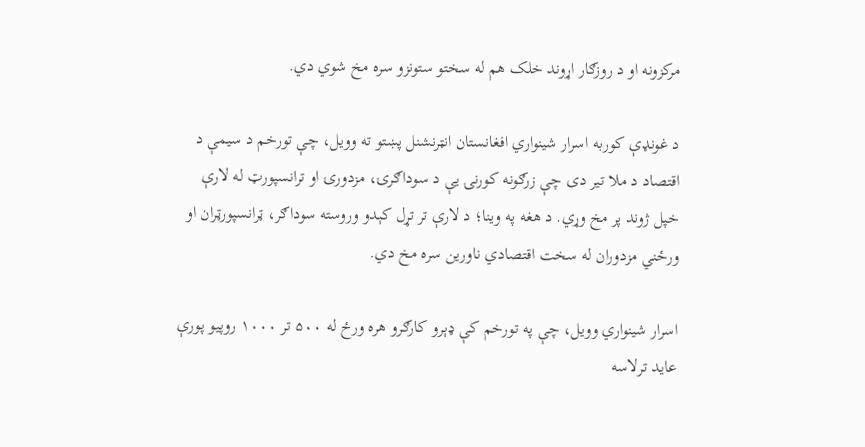مرکزونه او د روزګار اړوند خلک هم له سختو ستونزو سره مخ شوي دي.

د غونډې کوربه اسرار شینواري افغانستان انټرنشنل پښتو ته وویل، چې تورخم د سیمې د اقتصاد د ملا تیر دی چې زرګونه کورنۍ یې د سوداګرۍ، مزدورۍ او ترانسپورټ له لارې خپل ژوند پر مخ وړي. د هغه په وینا؛ د لارې تر تړل کېدو وروسته سوداګر، ټرانسپورټران او ورځني مزدوران له سخت اقتصادي ناورین سره مخ دي.

اسرار شینواري وویل، چې په تورخم کې ډېرو کارګرو هره ورځ له ۵۰۰ تر ۱۰۰۰ روپیو پورې عاید ترلاسه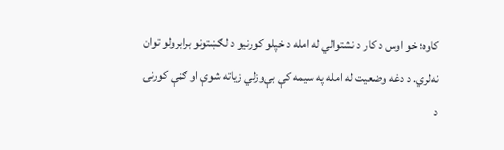کاوه؛ خو اوس د کار د نشتوالي له امله د خپلو کورنیو د لګښتونو برابرولو توان نه‌لري. د دغه وضعیت له امله په سیمه کې بې‌وزلي زیاته شوې او ګڼې کورنۍ د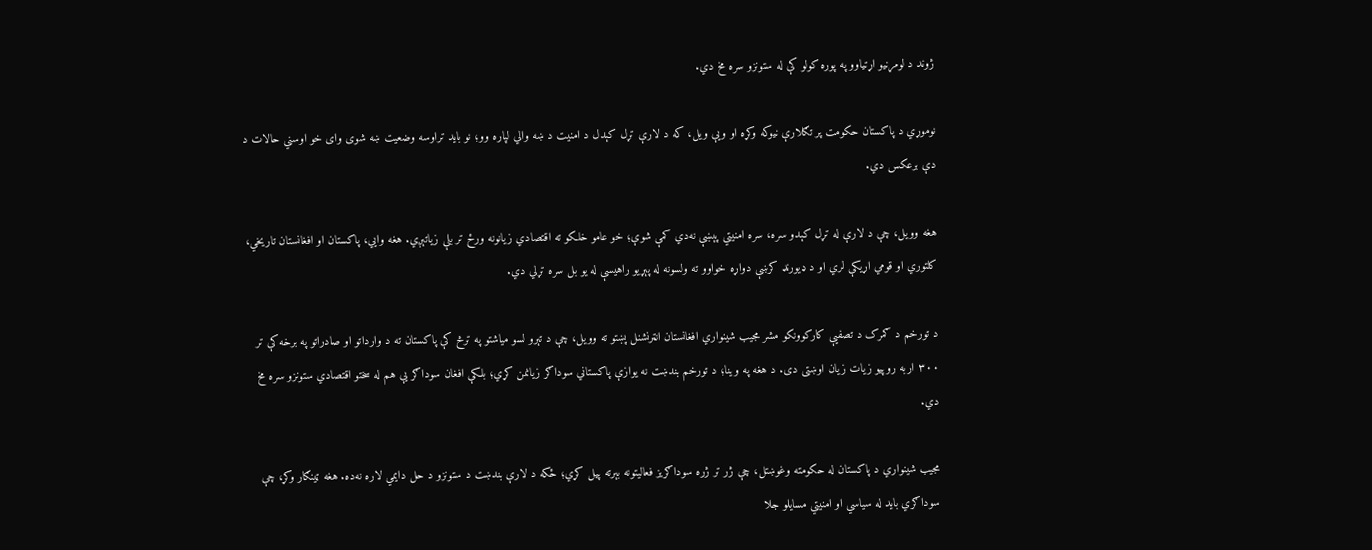ژوند د لومړنیو اړتیاوو په پوره کولو کې له ستونزو سره مخ دي.

نوموړي د پاکستان حکومت پر تګلارې نیوکه وکړه او ویې ویل، که د لارې تړل کېدل د امنیت د ښه والي لپاره وو؛ نو باید تراوسه وضعیت ښه شوی وای خو اوسني حالات د دې برعکس دي.

هغه وویل، چې د لارې له تړل کېدو سره، سره امنیتي پېښې نه‌دي کمې شوې؛ خو عامو خلکو ته اقتصادي زیانونه ورځ تر بلې زیاتېږي. هغه وایي، پاکستان او افغانستان تاریخي، کلتوري او قومي اړیکې لري او د ډیورنډ کرښې دواړه خواوو ته ولسونه له پېړیو راهیسې له یو بل سره تړلي دي.

د تورخم د ګمرک د تصفیې کارکوونکو مشر مجیب شینواري افغانستان انټرنشنل پښتو ته وویل، چې د تېرو لسو میاشتو په ترڅ کې پاکستان ته د وارداتو او صادراتو په برخه کې تر ۳۰۰ اربه روپیو زیات زیان اوښتی دی. د هغه په وینا؛ د تورخم بندښت نه یوازې پاکستاني سوداګر زیانمن کړي؛ بلکې افغان سوداګر یې هم له سختو اقتصادي ستونزو سره مخ دي.

مجیب شینواري د پاکستان له حکومته وغوښتل، چې ژر تر ژره سوداګریز فعالیتونه بېرته پیل کړي؛ ځکه د لارې بندښت د ستونزو د حل دایمي لاره نه‌ده. هغه ټینګار وکړ، چې سوداګري باید له سیاسي او امنیتي مسایلو جلا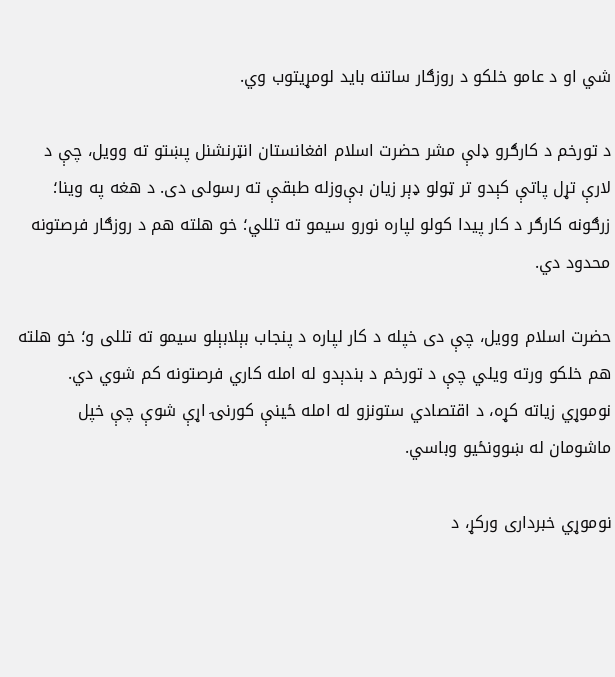شي او د عامو خلکو د روزګار ساتنه باید لومړیتوب وي.

د تورخم د کارګرو ډلې مشر حضرت اسلام افغانستان انټرنشنل پښتو ته وویل، چې د لارې تړل پاتې کېدو تر ټولو ډېر زیان بې‌وزله طبقې ته رسولی دی. د هغه په وینا؛ زرګونه کارګر د کار پیدا کولو لپاره نورو سیمو ته تللي؛ خو هلته هم د روزګار فرصتونه محدود دي.

حضرت اسلام وویل، چې دی خپله د کار لپاره د پنجاب بېلابېلو سیمو ته تللی و؛ خو هلته هم خلکو ورته ویلي چې د تورخم د بندېدو له امله کاري فرصتونه کم شوي دي. نوموړي زیاته کړه، د اقتصادي ستونزو له امله ځینې کورنۍ اړې شوې چې خپل ماشومان له ښوونځیو وباسي.

نوموړي خبرداری ورکړ، د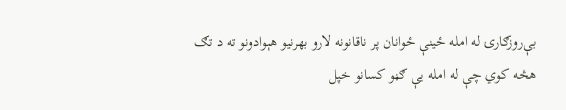بې‌روزګارۍ له امله ځینې ځوانان پر ناقانونه لارو بهرنیو هېوادونو ته د تګ هڅه کوي چې له امله یې ګڼو کسانو خپل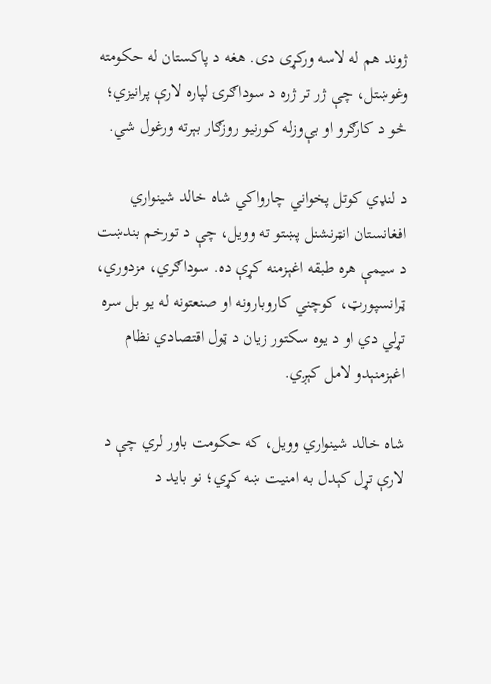ژوند هم له لاسه ورکړی دی. هغه د پاکستان له حکومته وغوښتل، چې ژر تر ژره د سوداګرۍ لپاره لارې پرانیزي؛ څو د کارګرو او بې‌وزله کورنیو روزګار بېرته ورغول شي.

د لنډي کوتل پخواني چارواکي شاه خالد شینواري افغانستان انټرنشنل پښتو ته وویل، چې د تورخم بندښت د سیمې هره طبقه اغېزمنه کړې ده. سوداګري، مزدوري، ټرانسپورټ، کوچني کاروبارونه او صنعتونه له یو بل سره تړلي دي او د یوه سکتور زیان د ټول اقتصادي نظام اغېزمنېدو لامل کېږي.

شاه خالد شینواري وویل، که حکومت باور لري چې د لارې تړل کېدل به امنیت ښه کړي؛ نو باید د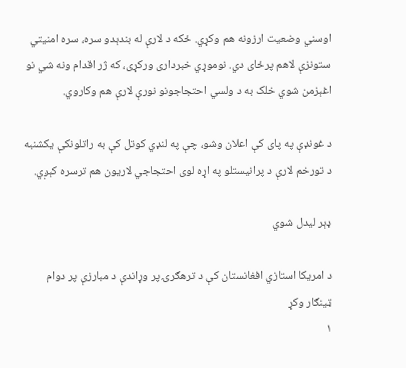اوسني وضعیت ارزونه هم وکړي. ځکه د لارې له بندېدو سره، سره امنیتي ستونزې لاهم پرځای دي. نوموړي خبرداری ورکړی، که ژر اقدام ونه شي نو اغېزمن شوي خلک به د ولسي احتجاجونو نورې لارې هم وکاروي.

د غونډې په پای کې اعلان وشو، چې په لنډي کوتل کې به راتلونکې یکشنبه د تورخم لارې د پرانیستلو په اړه لوی احتجاجي لاریون هم ترسره کېږي.

ډېر لیدل شوي

د امریکا استازي افغانستان کې د ترهګرۍ پر وړاندې د مبارزې پر دوام ټینګار وکړ
۱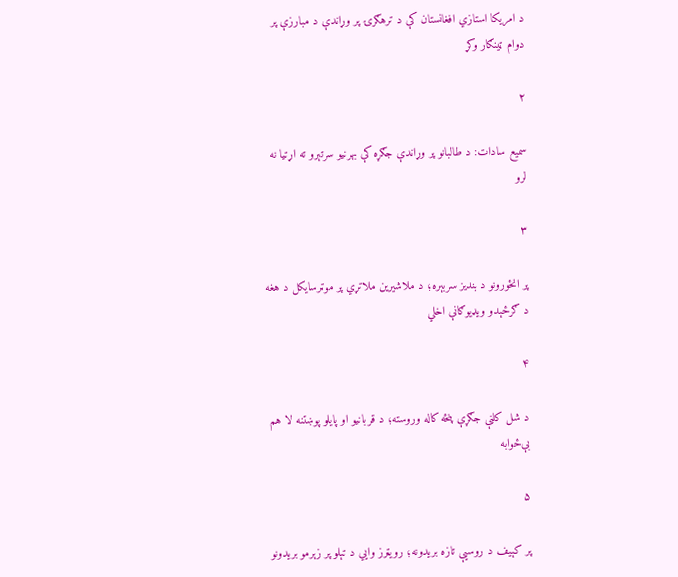د امریکا استازي افغانستان کې د ترهګرۍ پر وړاندې د مبارزې پر دوام ټینګار وکړ

۲

سمیع سادات: د طالبانو پر وړاندې جګړه کې بهرنیو سرتېرو ته اړتیا نه لرو

۳

پر انځورونو د بندیز سربېره؛ د ملاشیرین ملاتړي پر موټرسایکل د هغه د ګرځېدو ویډیوګانې اخلي

۴

د شل کلنې جګړې پنځه کاله وروسته؛ د قربانیو او پایلو پوښتنه لا هم بې‌ځوابه

۵

پر کېیف د روسیې تازه بریدونه؛ رویټرز وایي د تېلو پر زېرمو بریدونو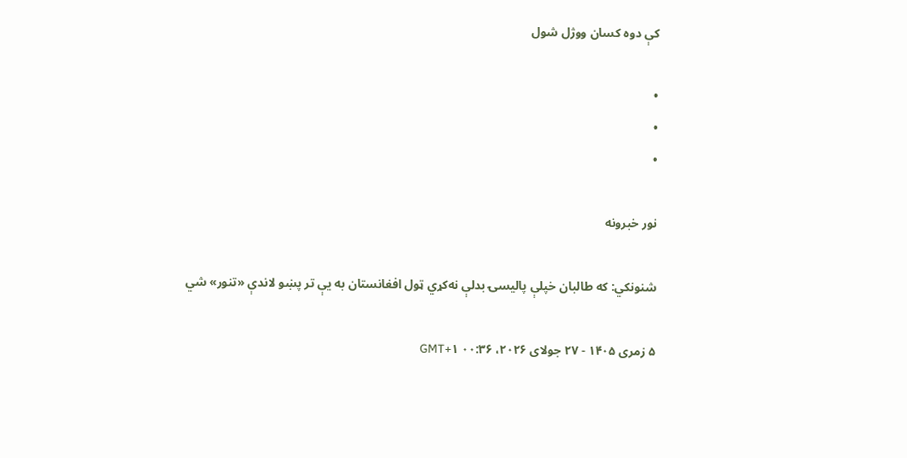کې دوه کسان ووژل شول

•
•
•

نور خبرونه

شنونکي: که طالبان خپلې پالیسۍ بدلې نه‌کړي ټول افغانستان به یې تر پښو لاندې «تنور» شي

۵ زمری ۱۴۰۵ - ۲۷ جولای ۲۰۲۶، ۰۰:۳۶ GMT+۱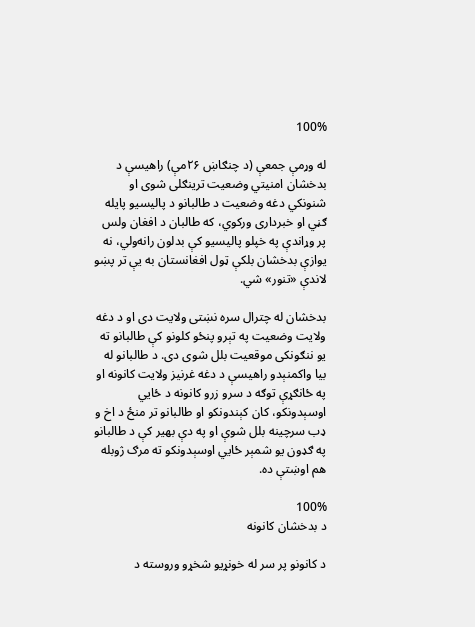100%

له وړمې جمعې (د چنګاښ ۲۶مې) راهیسې د بدخشان امنیتي وضعیت ترینګلی شوی او شنونکي دغه وضعیت د طالبانو د پالیسیو پایله ګڼي او خبرداری ورکوي، که طالبان د افغان ولس پر وړاندې په خپلو پالیسیو کې بدلون رانه‌ولي، نه یوازې بدخشان بلکې ټول افغانستان به یې تر پښو لاندې «تنور» شي.

بدخشان له چترال سره نښتی ولایت دی او د دغه ولایت وضعیت په تېرو پنځو کلونو کې طالبانو ته یو ننګونکی موقعیت بلل شوی دی. د طالبانو له بیا واکمنېدو راهیسې د دغه غرنیز ولایت کانونه او په ځانګړې توګه د سرو زرو کانونه د ځایي اوسېدونکو، کان کېندونکو او طالبانو تر منځ د اخ و ډب سرچینه بلل شوې او په دې بهیر کې د طالبانو په ګډون یو شمېر ځايي اوسېدونکو ته مرګ ژوبله هم اوښتې ده.

100%
د بدخشان کانونه

د کانونو پر سر له خونړیو شخړو وروسته د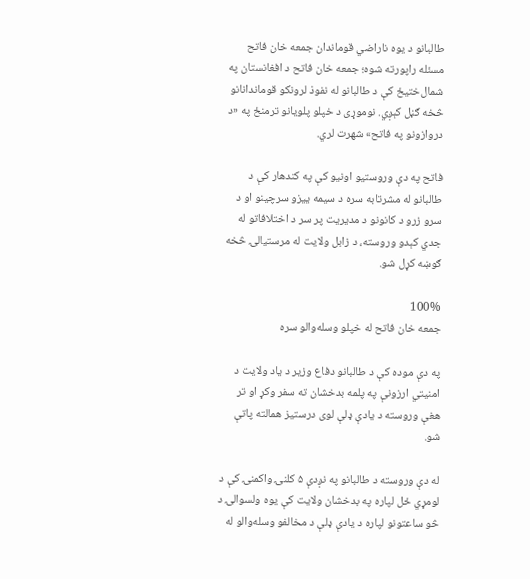طالبانو د یوه ناراضي قوماندان جمعه خان فاتح مسئله راپورته شوه؛ جمعه خان فاتح د افغانستان په شمال‌ختیځ کې د طالبانو له نفوذ لرونکو قوماندانانو څخه ګڼل کېږي. نوموړی د خپلو پلویانو ترمنځ په «د دروازونو په فاتح» شهرت لري.

فاتح په دې وروستیو اونیو کې په کندهار کې د طالبانو له مشرتابه سره د سیمه ییزو سرچینو او د سرو زرو د کانونو د مدیریت پر سر د اختلافاتو له جدي کېدو وروسته، د زابل ولایت له مرستیالۍ څخه ګوښه کړل شو.

100%
جمعه خان فاتح له خپلو وسله‌والو سره

په دې موده کې د طالبانو دفاع وزیر د یاد ولایت د امنیتي ارزونې په پلمه بدخشان ته سفر وکړ او تر هغې وروسته د یادې ډلې لوی درستیز همالته پاتې شو.

له دې وروسته د طالبانو په نږدې ۵ کلنۍ واکمنۍ کې د لومړي ځل لپاره په بدخشان ولایت کې یوه ولسوالۍ د څو ساعتونو لپاره د یادې ډلې د مخالفو وسله‌والو له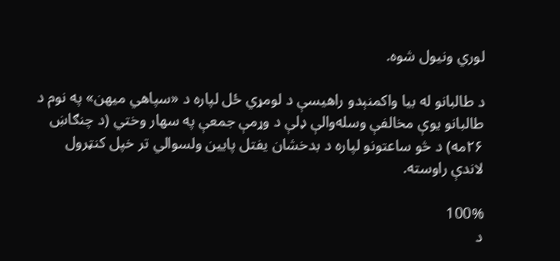لوري ونیول شوه.

د طالبانو له بیا واکمنېدو راهیسې د لومړي ځل لپاره د «سپاهي میهن» په نوم د طالبانو یوې مخالفې وسله‌والې ډلې د وړمې جمعې په سهار وختي (د چنګاښ ۲۶مه) د څو ساعتونو لپاره د بدخشان یفتل پایین ولسوالي تر خپل کنټرول لاندې راوسته.

100%
د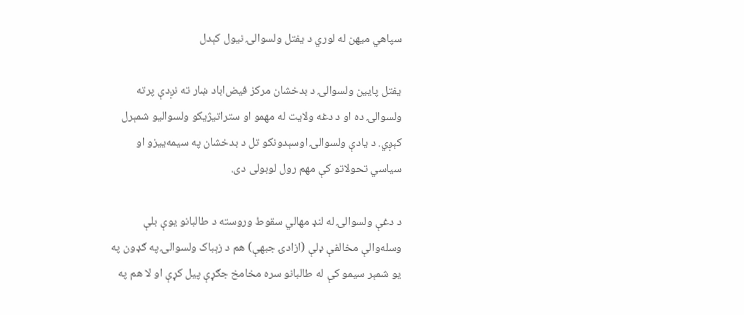سپاهي میهن له لوري د یفتل ولسوالۍ نیول کېدل

یفتل پایین ولسوالۍ د بدخشان مرکز فیض‌اباد ښار ته نږدې پرته ولسوالۍ ده او د دغه ولایت له مهمو او ستراتیژیکو ولسوالیو شمېرل کېږي. د یادې ولسوالۍ اوسېدونکو تل د بدخشان په سیمه‌ییزو او سیاسي تحولاتو کې مهم رول لوبولی دی.

د دغې ولسوالۍ له لنډ مهالي سقوط وروسته د طالبانو یوې بلې وسله‌والې مخالفې ډلې (ازادۍ جبهې) هم د زېباک ولسوالۍ په ګډون په یو شمېر سیمو کې له طالبانو سره مخامخ جګړې پیل کړې او لا هم په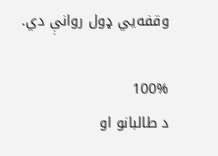وقفه‌يي ډول روانې دي.

100%
د طالبانو او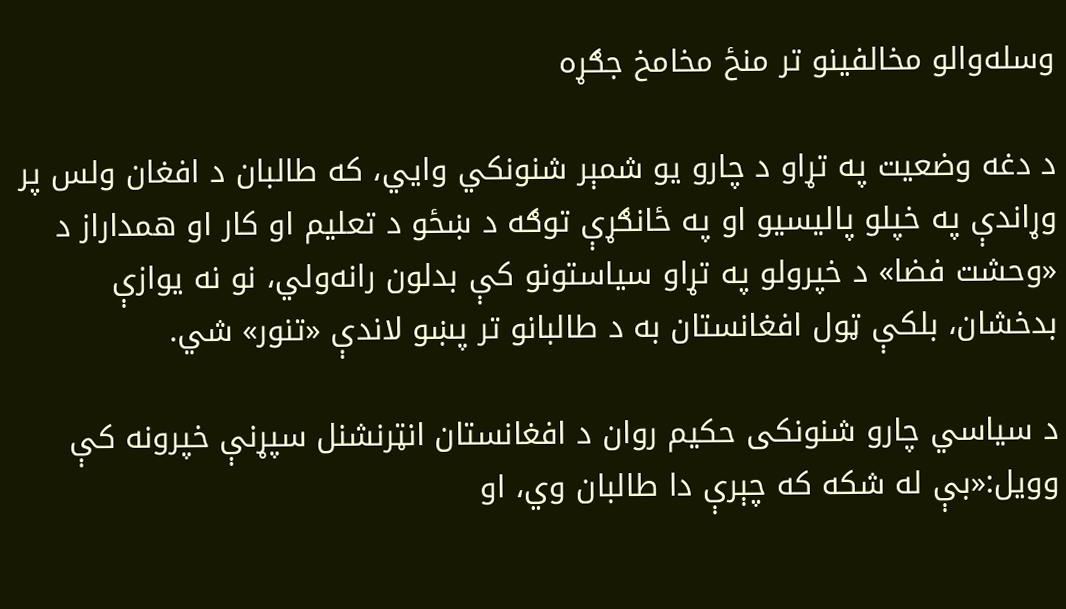وسله‌والو مخالفینو تر منځ مخامخ جګړه

د دغه وضعیت په تړاو د چارو یو شمېر شنونکي وايي، که طالبان د افغان ولس پر وړاندې په خپلو پالیسیو او په ځانګړې توګه د ښځو د تعلیم او کار او همداراز د «وحشت فضا» د خپرولو په تړاو سیاستونو کې بدلون رانه‌ولي، نو نه یوازې بدخشان، بلکې ټول افغانستان به د طالبانو تر پښو لاندې «تنور» شي.

د سیاسي چارو شنونکی حکیم روان د افغانستان انټرنشنل سپړنې خپرونه کې وویل:«بې له شکه که چېرې دا طالبان وي، او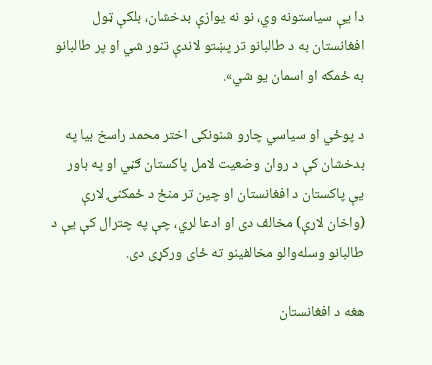دا یې سیاستونه وي، نو نه یوازې بدخشان، بلکې ټول افغانستان به د طالبانو تر پښتو لاندې تنور شي او پر طالبانو به ځمکه او اسمان یو شي».

د پوځي او سیاسي چارو شنونکی اختر محمد راسخ بیا په بدخشان کې د روان وضعیت لامل پاکستان ګڼي او په باور یې پاکستان د افغانستان او چین تر منځ د ځمکنۍ لارې (واخان لارې) مخالف دی او ادعا لري، چې په چترال کې یې د طالبانو وسله‌والو مخالفینو ته ځای ورکړی دی.

هغه د افغانستان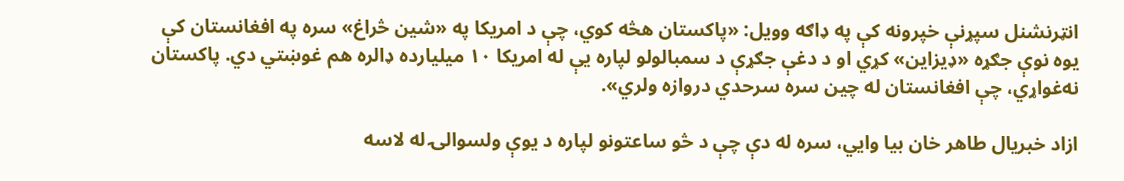انټرنشنل سپړنې خپرونه کې په ډاګه وویل: «پاکستان هڅه کوي، چې د امریکا په «شین څراغ» سره په افغانستان کې یوه نوې جګړه «ډیزاین» کړي او د دغې جګړې د سمبالولو لپاره یې له امریکا ۱۰ میلیارده ډالره هم غوښتي دي. پاکستان نه‌غواړي، چې افغانستان له چین سره سرحدي دروازه ولري».

ازاد خبریال طاهر خان بیا وايي، سره له دې چې د څو ساعتونو لپاره د یوې ولسوالۍ له لاسه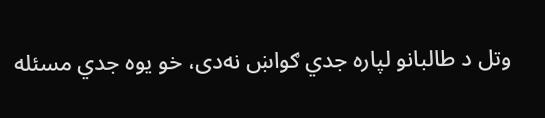وتل د طالبانو لپاره جدي ګواښ نه‌دی، خو یوه جدي مسئله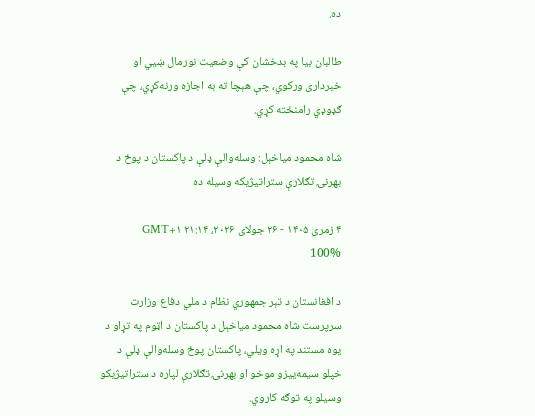ده.

طالبان بیا په بدخشان کې وضعیت نورمال ښيي او خبرداری ورکوي، چې هېچا ته به اجازه ورنه‌کړي، چې ګډوډي رامنځته کړي.

شاه محمود میاخېل: وسله‌والې ډلې د پاکستان د پوځ د بهرنۍ تګلارې ستراتیژیکه وسیله ده

۴ زمری ۱۴۰۵ - ۲۶ جولای ۲۰۲۶، ۲۱:۱۴ GMT+۱
100%

د افغانستان د تېر جمهوري نظام د ملي دفاع وزارت سرپرست شاه محمود میاخېل د پاکستان د اټوم په تړاو د یوه مستند په اړه ویلي، پاکستان پوځ وسله‌والې ډلې د خپلو سیمه‌ییزو موخو او بهرنۍ تګلارې لپاره د ستراتیژیکو وسیلو په توګه کاروي.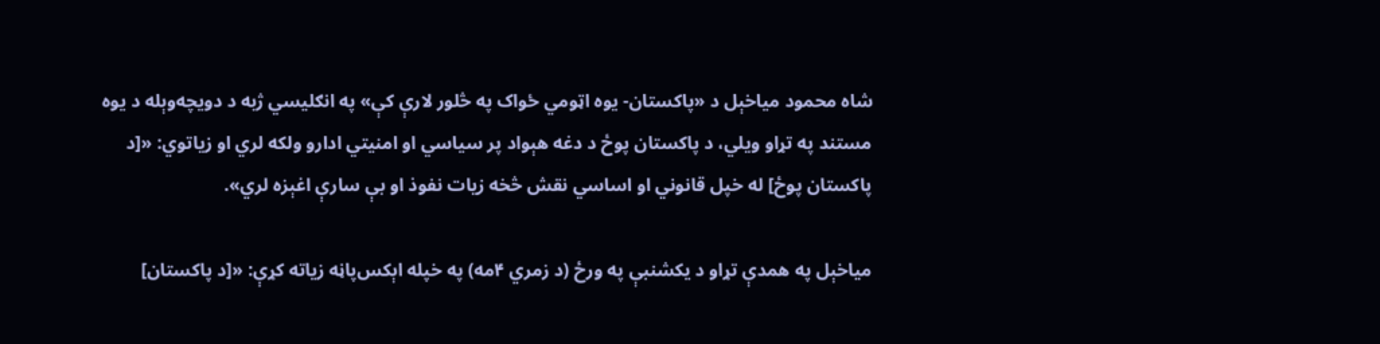شاه محمود میاخېل د «پاکستان- یوه اټومي ځواک په څلور لارې کې» په انګلیسي ژبه د دویچه‌وېله د یوه مستند په تړاو ویلي، د پاکستان پوځ د دغه هېواد پر سیاسي او امنیتي ادارو ولکه لري او زیاتوي: «[د پاکستان پوځ] له خپل قانوني او اساسي نقش څخه زیات نفوذ او بې سارې اغېزه لري».

میاخېل په همدې تړاو د یکشنبې په ورځ (د زمري ۴مه) په خپله اېکس‌پاڼه زیاته کړې: «[د پاکستان]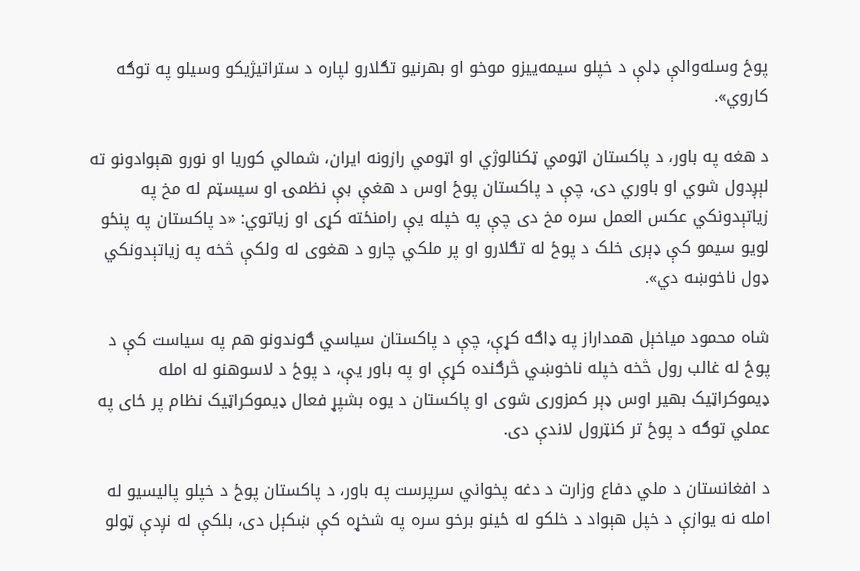پوځ وسله‌والې ډلې د خپلو سیمه‌ییزو موخو او بهرنیو تګلارو لپاره د ستراتیژیکو وسیلو په توګه کاروي».

د هغه په باور، د پاکستان اټومي ټکنالوژي او اټومي رازونه ایران، شمالي کوریا او نورو هېوادونو ته لېږدول شوي او باوري دی، چې د پاکستان پوځ اوس د هغې بې نظمۍ او سیسټم له مخ په زیاتېدونکي عکس العمل سره مخ دی چې په خپله یې رامنځته کړی او زیاتوي: «د پاکستان په پنځو لویو سیمو کې ډېری خلک د پوځ له تګلارو او پر ملکي چارو د هغوی له ولکې څخه په زیاتېدونکي ډول ناخوښه دي».

شاه محمود میاخېل همداراز په ډاګه کړې، چې د پاکستان سیاسي ګوندونو هم په سیاست کې د پوځ له غالب رول څخه خپله ناخوښي څرګنده کړې او په باور یې، د پوځ د لاسوهنو له امله ډیموکراټيک بهیر اوس ډېر کمزوری شوی او پاکستان د یوه بشپړ فعال ډيموکراټيک نظام پر ځای په عملي توګه د پوځ تر کنټرول لاندې دی.

د افغانستان د ملي دفاع وزارت د دغه پخواني سرپرست په باور، د پاکستان پوځ د خپلو پالیسیو له امله نه یوازې د خپل هېواد د خلکو له ځینو برخو سره په شخړه کې ښکېل دی، بلکې له نږدې ټولو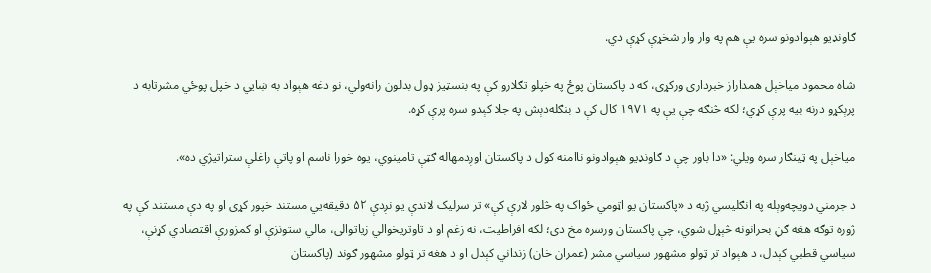ګاونډیو هېوادونو سره یې هم په وار وار شخړې کړې دي.

شاه محمود میاخېل همداراز خبرداری ورکړی، که د پاکستان پوځ په خپلو تګلارو کې په بنسټیز ډول بدلون رانه‌ولي، نو دغه هېواد به ښايي د خپل پوځي مشرتابه د پرېکړو درنه بیه پرې کړي؛ لکه څنګه چې یې په ۱۹۷۱ کال کې د بنګله‌دېش په جلا کېدو سره پرې کړه.

میاخېل په ټینګار سره ویلي: «دا باور چې د ګاونډیو هېوادونو ناامنه کول د پاکستان اوږدمهاله ګټې تامینوي، یوه خورا ناسم او پاتې راغلې ستراتیژي ده».

د جرمني دویچه‌وېله په انګلیسي ژبه د «پاکستان یو اټومي ځواک په څلور لارې کې» تر سرلیک لاندې یو نږدې ۵۲ دقیقه‌يي مستند خپور کړی او په دې مستند کې په ژوره توګه هغه ګڼ بحرانونه څېړل شوي، چې پاکستان ورسره مخ دی؛ لکه افراطیت، نه زغم او د تاوتریخوالي زیاتوالی، مالي ستونزې او کمزورې اقتصادي کړنې، سیاسي قطبي کېدل، د هېواد تر ټولو مشهور سیاسي مشر (عمران خان) زنداني کېدل او د هغه تر ټولو مشهور ګوند (پاکستان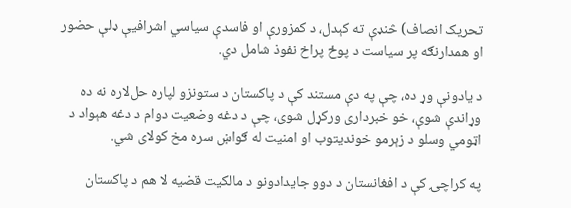تحریک انصاف) څنډې ته کېدل، د کمزورې او فاسدې سیاسي اشرافیې ډلې حضور او همدارنګه پر سیاست د پوځ پراخ نفوذ شامل دي.

د یادونې وړ ده، چې په دې مستند کې د پاکستان د ستونزو لپاره حل‌لاره نه ده وړاندې شوې، خو خبرداری ورکړل شوی، چې د دغه وضعیت دوام د دغه هېواد د اټومي وسلو د زېرمو خوندیتوب او امنیت له ګواښ سره مخ کولای شي.

په کراچۍ کې د افغانستان د دوو جایدادونو د مالکیت قضیه لا هم د پاکستان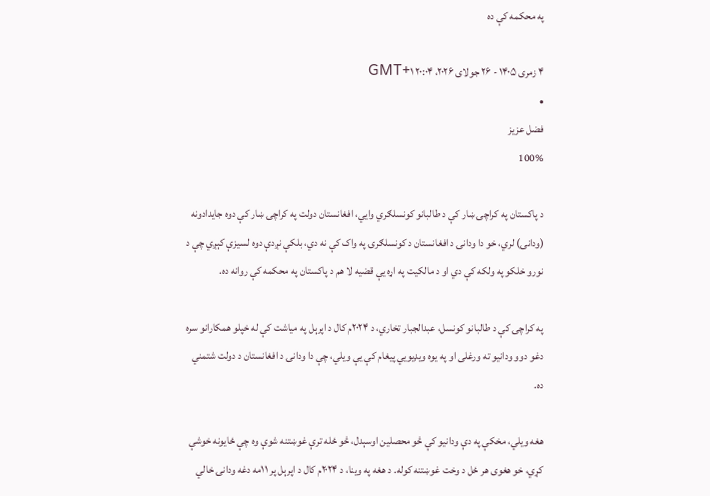په محکمه کې ده

۴ زمری ۱۴۰۵ - ۲۶ جولای ۲۰۲۶، ۲۰:۰۴ GMT+۱
•
فضل عزیز
100%

د پاکستان په کراچۍ ښار کې د طالبانو کونسلګري وايي، افغانستان دولت په کراچۍ ښار کې دوه جایدادونه (ودانۍ) لري، خو دا ودانۍ د افغانستان د کونسلګرۍ په واک کې نه دي، بلکې نږدې دوه لسیزې کېږي چې د نورو خلکو په ولکه کې دي او د مالکیت په اړه یې قضیه لا هم د پاکستان په محکمه کې روانه ده.

په کراچۍ کې د طالبانو کونسل، عبدالجبار تخاري، د ۲۰۲۴م کال د اپرېل په میاشت کې له خپلو همکارانو سره دغو دوو ودانیو ته ورغلی او په یوه ویډیويي پیغام کې یې ويلي، چې دا ودانۍ د افغانستان د دولت شتمني ده.

هغه ويلي، مخکې په دې ودانیو کې څو محصلین اوسېدل، څو ځله ترې غوښتنه شوې وه چې ځایونه خوشې کړي، خو هغوی هر ځل د وخت غوښتنه کوله. د هغه په وینا، د ۲۰۲۴م کال د اپرېل پر ۱۱مه دغه ودانۍ خالي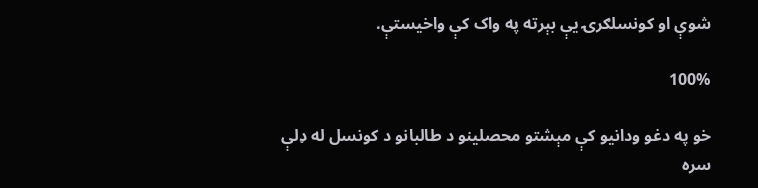شوې او کونسلګرۍ یې بېرته په واک کې واخیستې.

100%

خو په دغو ودانیو کې مېشتو محصلینو د طالبانو د کونسل له ډلې سره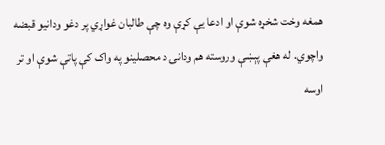همغه وخت شخړه شوې او ادعا یې کړې وه چې طالبان غواړي پر دغو ودانیو قبضه واچوي. له هغې پېښې وروسته هم ودانۍ د محصلینو په واک کې پاتې شوې او تر اوسه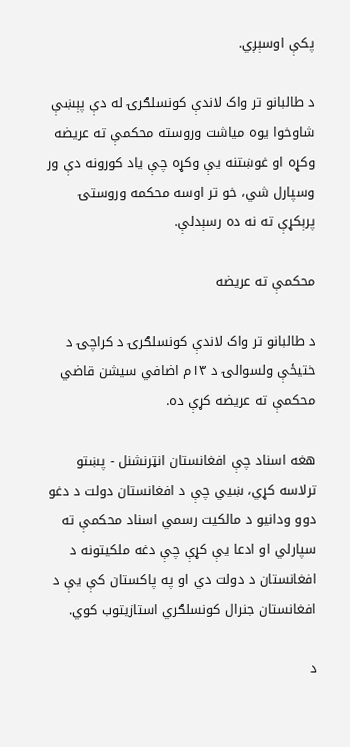پکې اوسېږي.

د طالبانو تر واک لاندې کونسلګرۍ له دې پېښې شاوخوا یوه میاشت وروسته محکمې ته عریضه وکړه او غوښتنه یې وکړه چې یاد کورونه دې ور وسپارل شي، خو تر اوسه محکمه وروستۍ پرېکړې ته نه ده رسېدلې.

محکمې ته عریضه

د طالبانو تر واک لاندې کونسلګرۍ د کراچۍ د ختیځې ولسوالۍ د ۱۳م اضافي سیشن قاضي محکمې ته عریضه کړې ده.

هغه اسناد چې افغانستان انټرنشنل - پښتو ترلاسه کړي، ښيي چې د افغانستان دولت د دغو دوو ودانیو د مالکیت رسمي اسناد محکمې ته سپارلي او ادعا یې کړې چې دغه ملکیتونه د افغانستان د دولت دي او په پاکستان کې یې د افغانستان جنرال کونسلګري استازیتوب کوي.

د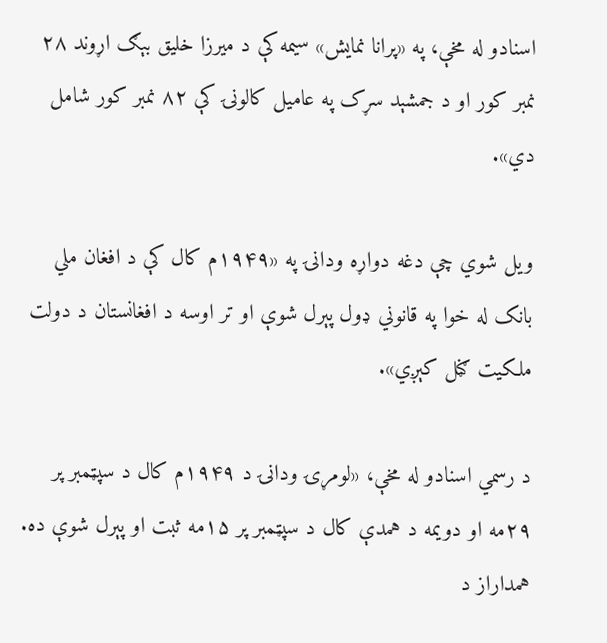اسنادو له مخې، په «پرانا نمایش» سیمه کې د میرزا خلیق بېګ اړوند ۲۸ نمبر کور او د جمشېد سړک په عامیل کالونۍ کې ۸۲ نمبر کور شامل دي».

ویل شوي چې دغه دواړه ودانۍ په «۱۹۴۹م کال کې د افغان ملي بانک له خوا په قانوني ډول پېرل شوې او تر اوسه د افغانستان د دولت ملکیت ګڼل کېږي».

د رسمي اسنادو له مخې، «لومړۍ ودانۍ د ۱۹۴۹م کال د سپټمبر پر ۲۹مه او دویمه د همدې کال د سپټمبر پر ۱۵مه ثبت او پېرل شوې ده. همداراز د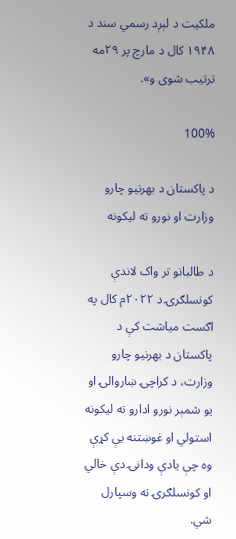ملکیت د لېږد رسمي سند د ۱۹۴۸ کال د مارچ پر ۲۹مه ترتیب شوی و».

100%

د پاکستان د بهرنیو چارو وزارت او نورو ته لیکونه

د طالبانو تر واک لاندې کونسلګرۍ د ۲۰۲۲م کال په اګست میاشت کې د پاکستان د بهرنیو چارو وزارت، د کراچۍ ښاروالۍ او یو شمېر نورو ادارو ته لیکونه استولي او غوښتنه یې کړې وه چې یادې ودانۍ دې خالي او کونسلګرۍ ته وسپارل شي.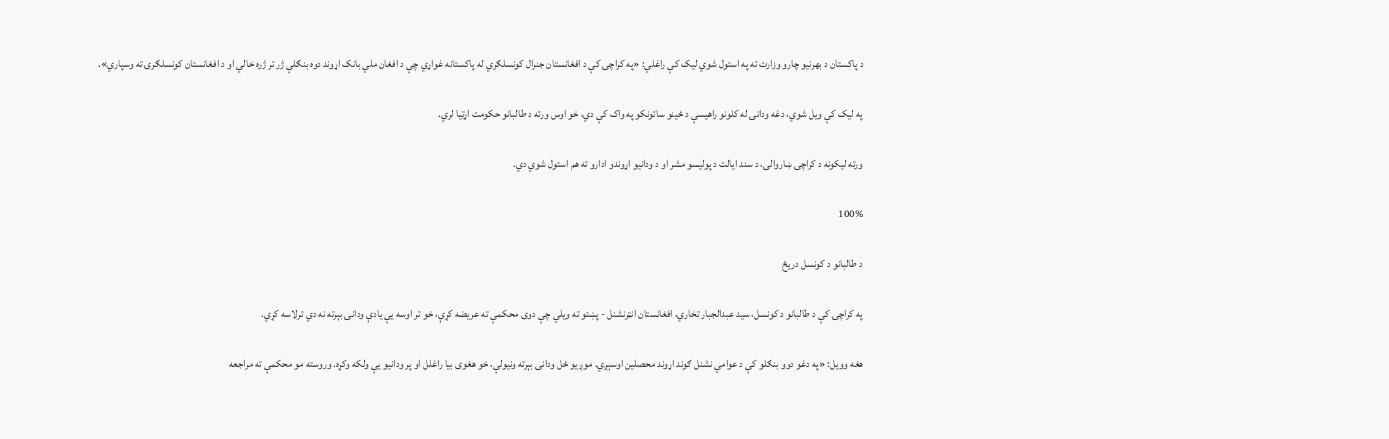د پاکستان د بهرنیو چارو وزارت ته په استول شوي لیک کې راغلي: «په کراچۍ کې د افغانستان جنرال کونسلګري له پاکستانه غواړي چې د افغان ملي بانک اړوند دوه بنګلې ژر تر ژره خالي او د افغانستان کونسلګرۍ ته وسپاري».

په لیک کې ویل شوي، دغه ودانۍ له کلونو راهیسې د ځینو ساتونکو په واک کې دي، خو اوس ورته د طالبانو حکومت اړتیا لري.

ورته لیکونه د کراچۍ ښاروالۍ، د سند ایالت د پولیسو مشر او د ودانیو اړوندو ادارو ته هم استول شوي دي.

100%

د طالبانو د کونسل دریځ

په کراچۍ کې د طالبانو د کونسل، سید عبدالجبار تخاري، افغانستان انټرنشنل - پښتو ته ویلي چې دوی محکمې ته عریضه کړې، خو تر اوسه یې یادې ودانۍ بېرته نه دي ترلاسه کړي.

هغه وویل: «په دغو دوو بنګلو کې د عوامي نشنل ګوند اړوند محصلین اوسېږي. موږ یو ځل ودانۍ بېرته ونیولې، خو هغوی بیا راغلل او پر ودانیو یې ولکه وکړه. وروسته مو محکمې ته مراجعه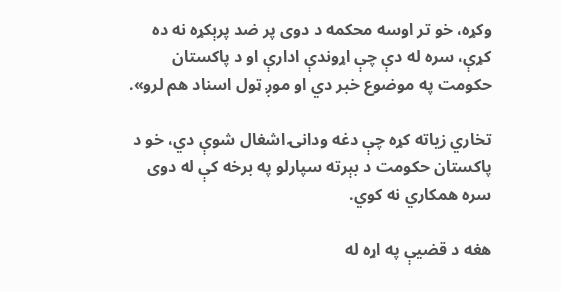وکړه، خو تر اوسه محکمه د دوی پر ضد پرېکړه نه ده کړې، سره له دې چې اړوندې ادارې او د پاکستان حکومت په موضوع خبر دي او موږ ټول اسناد هم لرو».

تخاري زیاته کړه چې دغه ودانۍ اشغال شوې دي، خو د پاکستان حکومت د بېرته سپارلو په برخه کې له دوی سره همکاري نه کوي.

هغه د قضیې په اړه له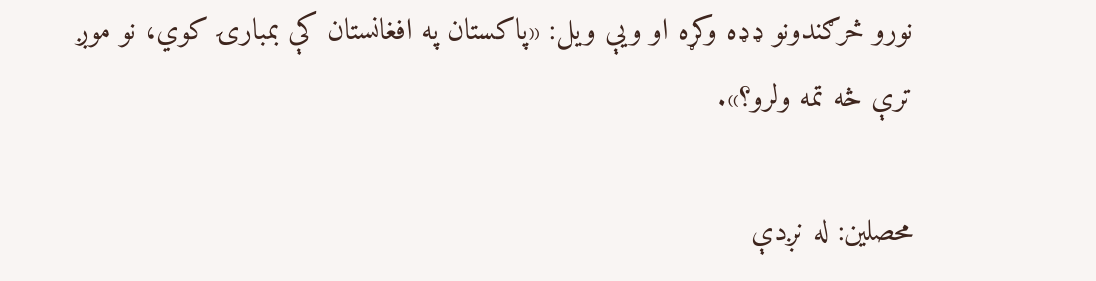نورو څرګندونو ډډه وکړه او ویې ویل: «پاکستان په افغانستان کې بمبارۍ کوي، نو موږ ترې څه تمه ولرو؟».

محصلین: له نږدې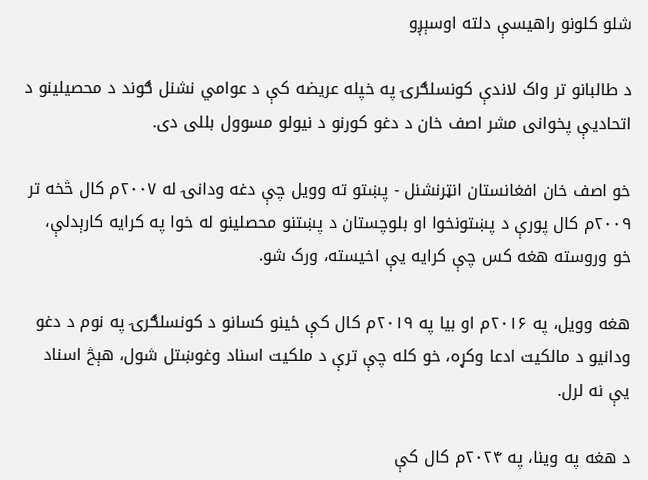شلو کلونو راهیسې دلته اوسېږو

د طالبانو تر واک لاندې کونسلګرۍ په خپله عریضه کې د عوامي نشنل ګوند د محصيلينو د اتحادیې پخوانی مشر اصف خان د دغو کورنو د نیولو مسوول بللی دی.

خو اصف خان افغانستان انټرنشنل - پښتو ته وویل چې دغه ودانۍ له ۲۰۰۷م کال څخه تر ۲۰۰۹م کال پورې د پښتونخوا او بلوچستان د پښتنو محصلینو له خوا په کرایه کارېدلې، خو وروسته هغه کس چې کرایه یې اخیسته، ورک شو.

هغه وویل، په ۲۰۱۶م او بیا په ۲۰۱۹م کال کې ځینو کسانو د کونسلګرۍ په نوم د دغو ودانیو د مالکیت ادعا وکړه، خو کله چې ترې د ملکیت اسناد وغوښتل شول، هېڅ اسناد یې نه لرل.

د هغه په وینا، په ۲۰۲۴م کال کې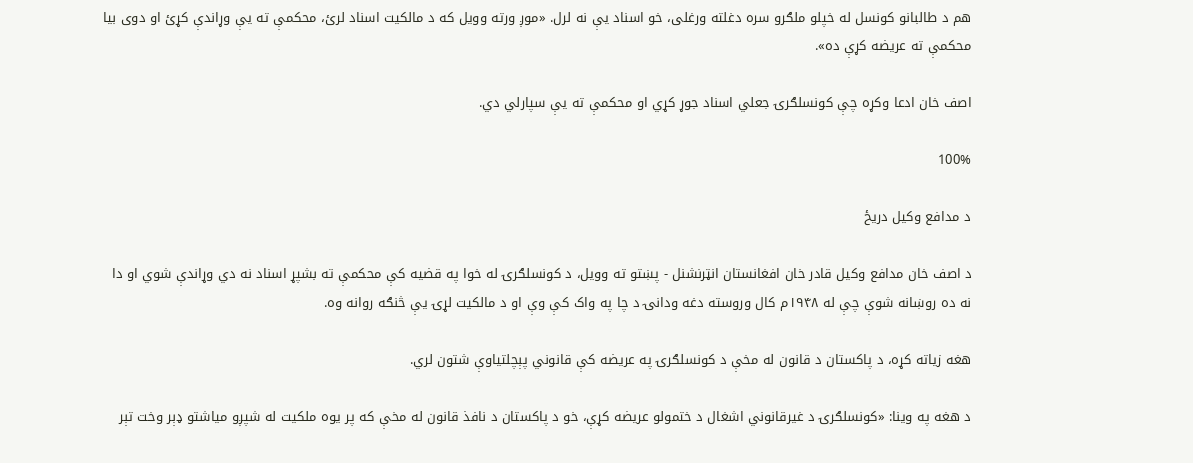هم د طالبانو کونسل له خپلو ملګرو سره دغلته ورغلی، خو اسناد یې نه لرل. «موږ ورته وویل که د مالکیت اسناد لرئ، محکمې ته یې وړاندې کړئ او دوی بيا محکمې ته عریضه کړې ده».

اصف خان ادعا وکړه چې کونسلګرۍ جعلي اسناد جوړ کړي او محکمې ته یې سپارلي دي.

100%

د مدافع وکیل دریځ

د اصف خان مدافع وکیل قادر خان افغانستان انټرنشنل - پښتو ته وویل، د کونسلګرۍ له خوا په قضیه کې محکمې ته بشپړ اسناد نه دي وړاندې شوي او دا نه ده روښانه شوې چې له ۱۹۴۸م کال وروسته دغه ودانۍ د چا په واک کې وې او د مالکیت لړۍ یې څنګه روانه وه.

هغه زیاته کړه، د پاکستان د قانون له مخې د کونسلګرۍ په عريضه کې قانوني پېچلتیاوې شتون لري.

د هغه په وینا: «کونسلګرۍ د غیرقانوني اشغال د ختمولو عریضه کړې، خو د پاکستان د نافذ قانون له مخې که پر یوه ملکیت له شپږو میاشتو ډېر وخت تېر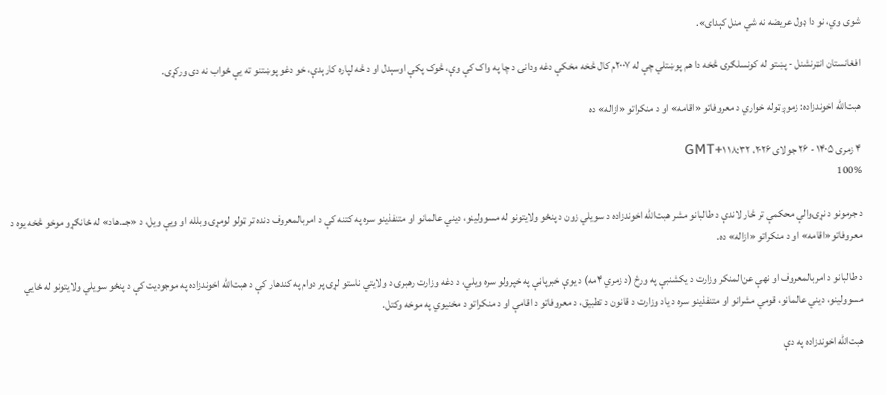شوی وي، نو دا ډول عریضه نه شي منل کېدای».

افغانستان انټرنشنل - پښتو له کونسلګرۍ څخه دا هم پوښتلي چې له ۲۰۰۷م کال څخه مخکې دغه ودانۍ د چا په واک کې وې، څوک پکې اوسېدل او د څه لپاره کارېدې، خو دغو پوښتنو ته یې ځواب نه دی ورکړی.

هبت‌الله اخوندزاده: زموږ ټوله خواري د معروفاتو «اقامه» او د منکراتو «ازاله» ده

۴ زمری ۱۴۰۵ - ۲۶ جولای ۲۰۲۶، ۱۸:۳۲ GMT+۱
100%

د جرمونو د نړۍوالې محکمې تر څار لاندې د طالبانو مشر هبت‌الله اخوندزاده د سویلي زون د پنځو ولایتونو له مسوولینو، دیني عالمانو او متنفذینو سره په کتنه کې د امربالمعروف دنده تر ټولو لومړۍ وبلله او ویې ویل، د «جــ.هاد» له ځانګړو موخو څخه یوه د معروفاتو«اقامه» او د منکراتو «ازاله» ده.

د طالبانو د امربالمعروف او نهې عن‌المنکر وزارت د یکشنبې په ورځ (د زمري ۴مه) د یوې خبرپاڼې په خپرولو سره ویلي، د دغه وزارت رهبرۍ د ولایتي ناستو لړۍ پر دوام په کندهار کې د هبت‌الله اخوندزاده په موجودیت کې د پنځو سویلي ولایتونو له ځایي مسوولینو، دیني عالمانو، قومي مشرانو او متنفذینو سره د یاد وزارت د قانون د تطبیق، د معروفاتو د اقامې او د منکراتو د مخنیوي په موخه وکتل.

هبت‌الله اخوندزاده په دې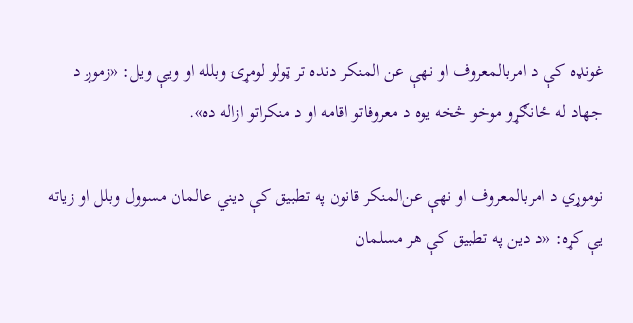غونډه کې د امربالمعروف او نهې عن المنکر دنده تر ټولو لومړۍ وبلله او ویې ویل: «زموږ د جهاد له ځانګړو موخو څخه یوه د معروفاتو اقامه او د منکراتو ازاله ده».

نوموړي د امربالمعروف او نهې عن‌المنکر قانون په تطبیق کې دیني عالمان مسوول وبلل او زیاته یې کړه: «د دین په تطبیق کې هر مسلمان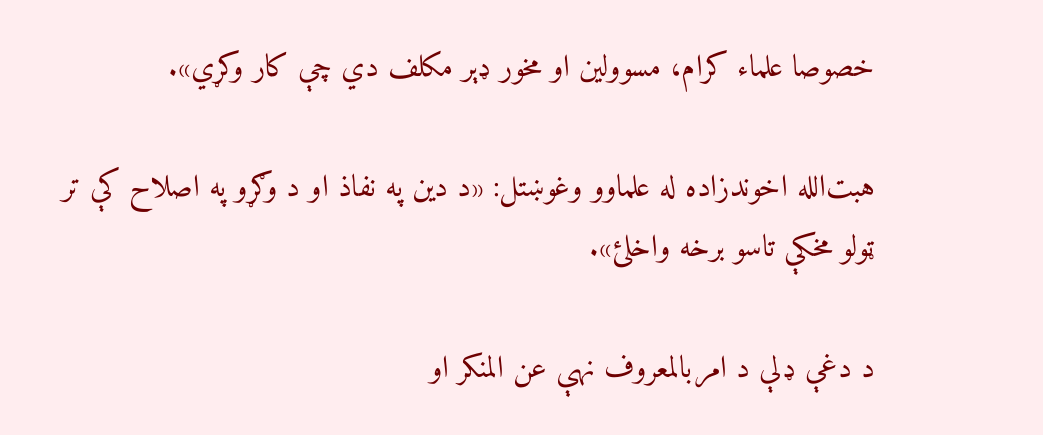خصوصا علماء کرام، مسوولین او مخور ډېر مکلف دي چې کار وکړي».

هبت‌الله اخوندزاده له علماوو وغوښتل: «د دين په نفاذ او د وګړو په اصلاح کې تر ټولو مخکې تاسو برخه واخلئ».

د دغې ډلې د امربالمعروف نهې عن المنکر او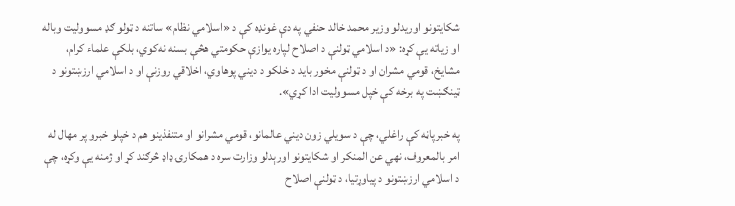شکایتونو اوریدلو وزیر محمد خالد حنفي په دې غونډه کې د «اسلامي نظام» ساتنه د ټولو ګډ مسوولیت وباله او زیاته یې کړه: «د اسلامي ټولنې د اصلاح لپاره یوازې حکومتي هڅې بسنه نه‌کوي، بلکې علماء کرام، مشایخ، قومي مشران او د ټولنې مخور باید د خلکو د دیني پوهاوي، اخلاقي روزنې او د اسلامي ارزښتونو د ټینګښت په برخه کې خپل مسوولیت ادا کړي».

په خبرپاڼه کې راغلي، چې د سویلي زون دیني عالمانو، قومي مشرانو او متنفذینو هم د خپلو خبرو پر مهال له امر بالمعروف، نهي عن المنکر او شکایتونو اورېدلو وزارت سره د همکارۍ ډاډ څرګند کړ او ژمنه یې وکړه، چې د اسلامي ارزښتونو د پیاوړتیا، د ټولنې اصلاح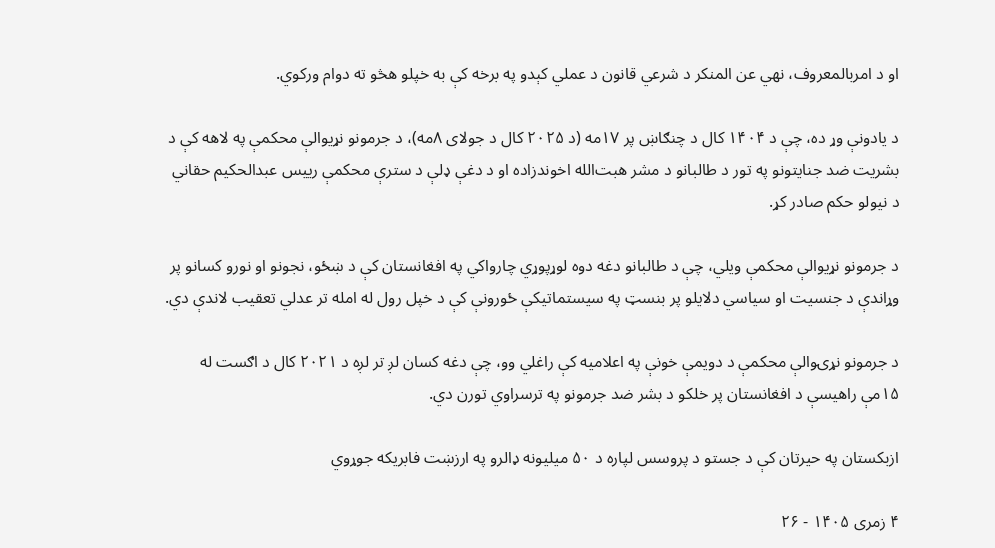او د امربالمعروف، نهي عن المنکر د شرعي قانون د عملي کېدو په برخه کې به خپلو هڅو ته دوام ورکوي.

د یادونې وړ ده، چې د ۱۴۰۴ کال د چنګاښ پر ۱۷مه (د ۲۰۲۵ کال د جولای ۸مه)، د جرمونو نړیوالې محکمې په لاهه کې د بشریت ضد جنایتونو په تور د طالبانو د مشر هبت‌الله اخوندزاده او د دغې ډلې د سترې محکمې رییس عبدالحکیم حقاني د نیولو حکم صادر کړ.

د جرمونو نړیوالې محکمې ویلي، چې د طالبانو دغه دوه لوړپوړي چارواکي په افغانستان کې د ښځو، نجونو او نورو کسانو پر وړاندې د جنسیت او سیاسي دلایلو پر بنسټ په سیستماتیکې ځورونې کې د خپل رول له امله تر عدلي تعقیب لاندې دي.

د جرمونو نړۍوالې محکمې د دویمې خونې په اعلامیه کې راغلي وو، چې دغه کسان لږ تر لږه د ۲۰۲۱ کال د اګست له ۱۵مې راهیسې د افغانستان پر خلکو د بشر ضد جرمونو په ترسراوي تورن دي.

ازبکستان په حیرتان کې د جستو د پروسس لپاره د ۵۰ میلیونه ډالرو په ارزښت فابریکه جوړوي

۴ زمری ۱۴۰۵ - ۲۶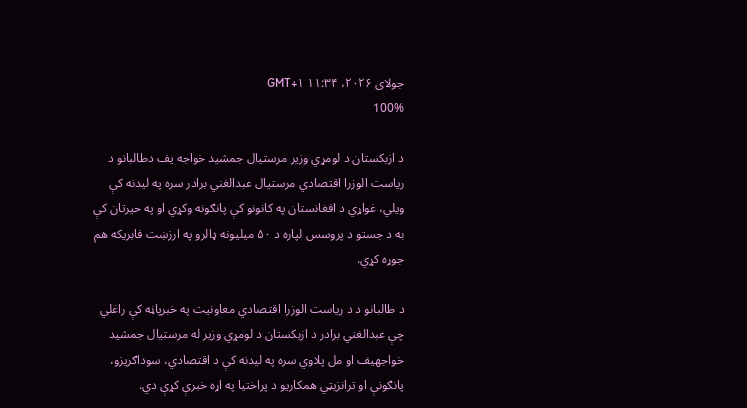جولای ۲۰۲۶، ۱۱:۳۴ GMT+۱
100%

د ازبکستان د لومړي وزیر مرستیال جمشید خواجه یف دطالبانو د ریاست الوزرا اقتصادي مرستیال عبدالغني برادر سره په لیدنه کې ویلي، غواړي د افغانستان په کانونو کې پانګونه وکړي او په حیرتان کې به د جستو د پروسس لپاره د ۵۰ میلیونه ډالرو په ارزښت فابریکه هم جوړه کړي.

د طالبانو د د ریاست الوزرا اقتصادي معاونیت په خبرپاڼه کې راغلي چې عبدالغني برادر د ازبکستان د لومړي وزیر له مرستیال جمشید خواجهیف او مل پلاوي سره په لیدنه کې د اقتصادي، سوداګریزو، پانګونې او ترانزیټي همکاریو د پراختیا په اړه خبرې کړې دي.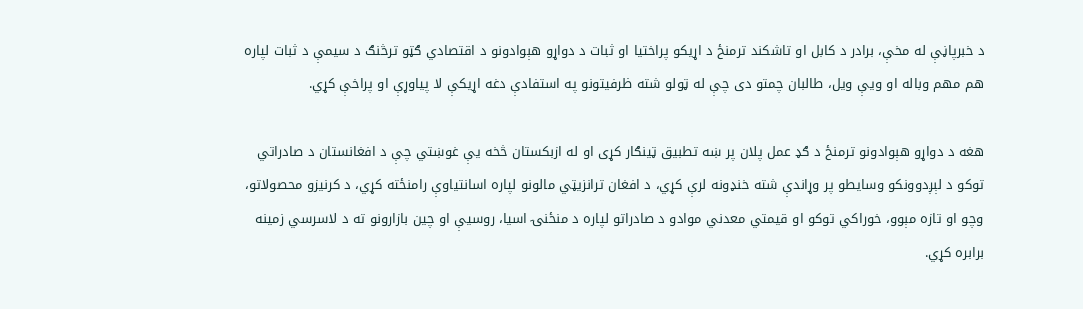د خبرپاڼې له مخې، برادر د کابل او تاشکند ترمنځ د اړیکو پراختیا او ثبات د دواړو هېوادونو د اقتصادي ګټو ترڅنګ د سیمې د ثبات لپاره هم مهم وباله او ویې ویل، طالبان چمتو دی چې له ټولو شته ظرفیتونو په استفادې دغه اړیکې لا پیاوړې او پراخې کړي.

هغه د دواړو هېوادونو ترمنځ د ګډ عمل پلان پر ښه تطبیق ټینګار کړی او له ازبکستان څخه یې غوښتي چې د افغانستان د صادراتي توکو د لېږدوونکو وسایطو پر وړاندې شته خنډونه لرې کړي، د افغان ترانزیټي مالونو لپاره اسانتیاوې رامنځته کړي، د کرنیزو محصولاتو، وچو او تازه مېوو، خوراکي توکو او قیمتي معدني موادو د صادراتو لپاره د منځنۍ اسیا، روسیې او چین بازارونو ته د لاسرسي زمینه برابره کړي.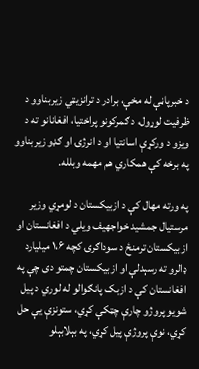د خبرپاڼې له مخې، برادر د ترانزیټي زیربناوو د ظرفیت لوړول، د ګمرکونو پراختیا، افغانانو ته د ویزو د ورکړې اسانتیا او د انرژۍ او ګډو زیربناوو په برخه کې همکاري هم مهمه وبلله.

په ورته مهال کې د ازبیکستان د لومړي وزیر مرستیال جمشید خواجهیف ویلي د افغانستان او ازبیکستان ترمنځ د سوداګرۍ کچه ۱،۶ میلیارد ډالرو ته رسېدلې او ازبیکستان چمتو دی چې په افغانستان کې د ازبک پانګوالو له لوري د پیل شویو پروژو چارې چټکې کړي، ستونزې یې حل کړي، نوې پروژې پیل کړي، په بېلابېلو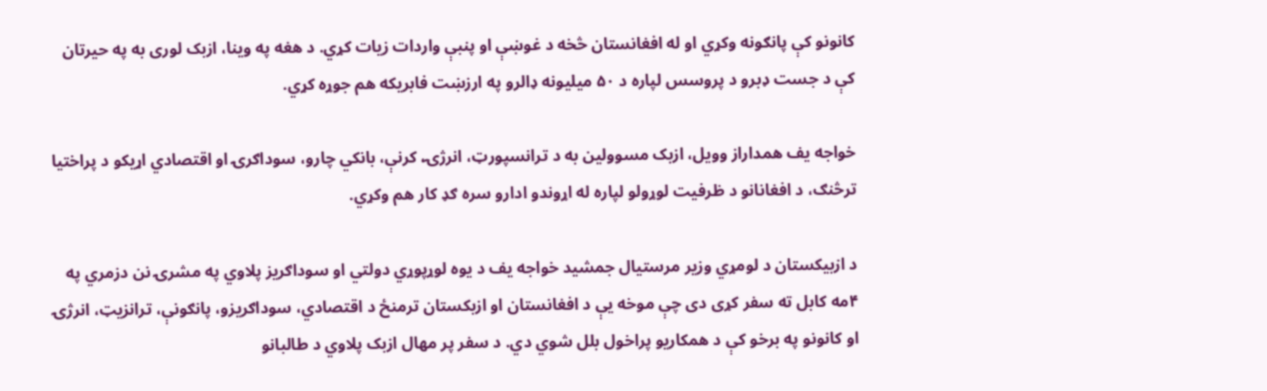کانونو کې پانګونه وکړي او له افغانستان څخه د غوښې او پنبې واردات زیات کړي. د هغه په وینا، ازبک لوری به په حیرتان کې د جست ډبرو د پروسس لپاره د ۵۰ میلیونه ډالرو په ارزښت فابریکه هم جوړه کړي.

خواجه یف همداراز وویل، ازبک مسوولین به د ترانسپورټ، انرژۍ، کرنې، بانکي چارو، سوداګرۍ او اقتصادي اړیکو د پراختیا ترڅنګ، د افغانانو د ظرفیت لوړولو لپاره له اړوندو ادارو سره ګډ کار هم وکړي.

د ازبیکستان د لومړي وزیر مرستیال جمشید خواجه یف د یوه لوړپوړي دولتي او سوداګریز پلاوي په مشرۍ نن دزمري په ۴مه کابل ته سفر کړی دی چې موخه یې د افغانستان او ازبکستان ترمنځ د اقتصادي، سوداګریزو، پانګونې، ترانزیټ، انرژۍ او کانونو په برخو کې د همکاریو پراخول بلل شوي دي. د سفر پر مهال ازبک پلاوي د طالبانو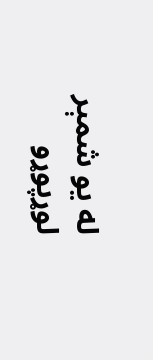له یو شمېر لوړپوړو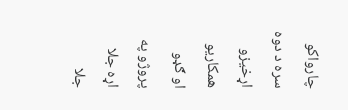چارواکو سره د دوه اړخیزو همکاریو او ګډو پروژو په اړه جلا جلا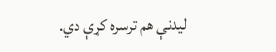لیدنې هم ترسره کړې دي.